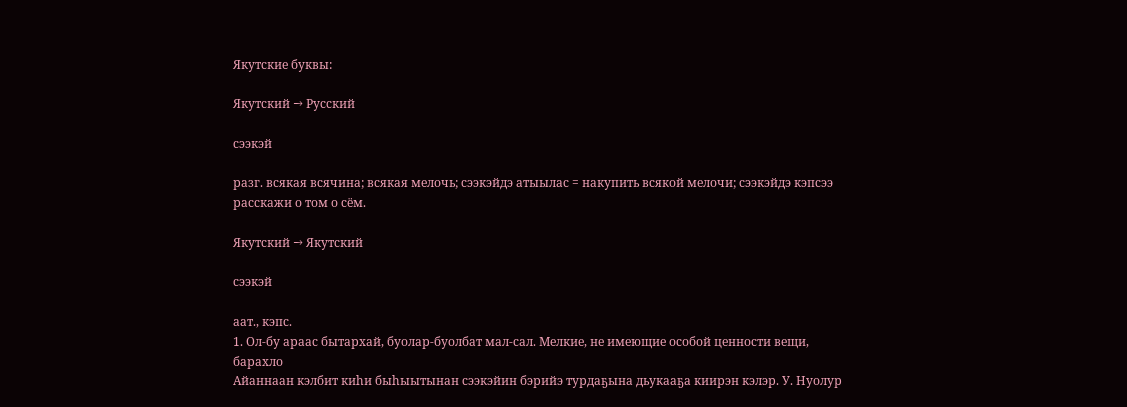Якутские буквы:

Якутский → Русский

сээкэй

разг. всякая всячина; всякая мелочь; сээкэйдэ атыылас = накупить всякой мелочи; сээкэйдэ кэпсээ расскажи о том о сём.

Якутский → Якутский

сээкэй

аат., кэпс.
1. Ол-бу араас бытархай, буолар-буолбат мал-сал. Мелкие, не имеющие особой ценности вещи, барахло
Айаннаан кэлбит киһи быһыытынан сээкэйин бэрийэ турдаҕына дьукааҕа киирэн кэлэр. У. Нуолур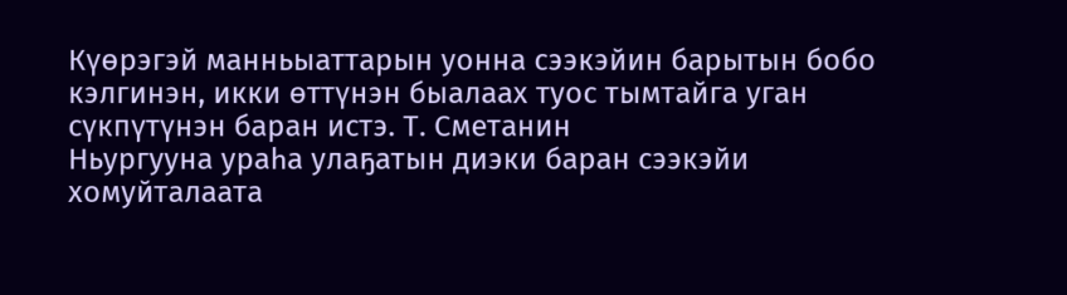Күөрэгэй манньыаттарын уонна сээкэйин барытын бобо кэлгинэн, икки өттүнэн быалаах туос тымтайга уган сүкпүтүнэн баран истэ. Т. Сметанин
Ньургууна ураһа улаҕатын диэки баран сээкэйи хомуйталаата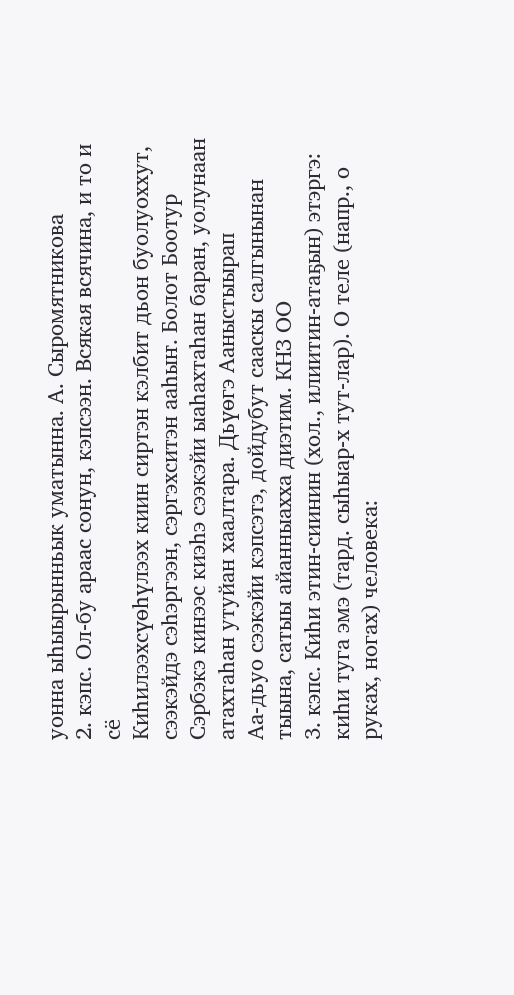уонна ыһыырынньык уматынна. А. Сыромятникова
2. кэпс. Ол-бу араас сонун, кэпсээн. Всякая всячина, и то и сё
Киһилээхсүөһүлээх киин сиртэн кэлбит дьон буолуоххут, сээкэйдэ сэһэргээн, сэргэхситэн ааһыҥ. Болот Боотур
Сэрбэкэ кинээс киэһэ сээкэйи ыаһахтаһан баран, уолунаан атахтаһан утуйан хаалтара. Дьүөгэ Ааныстыырап
Аа-дьуо сээкэйи кэпсэтэ, дойдубут сааскы салгынынан тыына, сатыы айанныахха диэтим. КНЗ ОО
3. кэпс. Киһи этин-сиинин (хол., илиитин-атаҕын) этэргэ: киһи туга эмэ (тард. сыһыар-х тут-лар). О теле (напр., о руках, ногах) человека: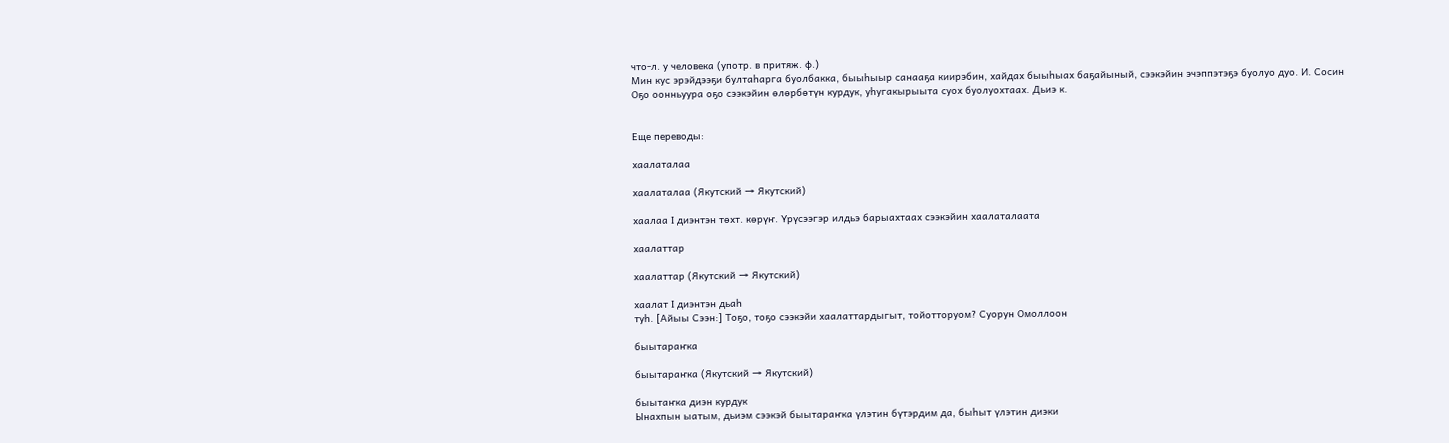что-л. у человека (употр. в притяж. ф.)
Мин кус эрэйдээҕи бултаһарга буолбакка, быыһыыр санааҕа киирэбин, хайдах быыһыах баҕайыный, сээкэйин эчэппэтэҕэ буолуо дуо. И. Сосин
Оҕо оонньуура оҕо сээкэйин өлөрбөтүн курдук, уһугакырыыта суох буолуохтаах. Дьиэ к.


Еще переводы:

хаалаталаа

хаалаталаа (Якутский → Якутский)

хаалаа I диэнтэн төхт. көрүҥ. Үрүсээгэр илдьэ барыахтаах сээкэйин хаалаталаата

хаалаттар

хаалаттар (Якутский → Якутский)

хаалат I диэнтэн дьаһ
туһ. [Айыы Сээн:] Тоҕо, тоҕо сээкэйи хаалаттардыгыт, тойотторуом? Суорун Омоллоон

быытараҥка

быытараҥка (Якутский → Якутский)

быытаҥка диэн курдук
Ынахпын ыатым, дьиэм сээкэй быытараҥка үлэтин бүтэрдим да, быһыт үлэтин диэки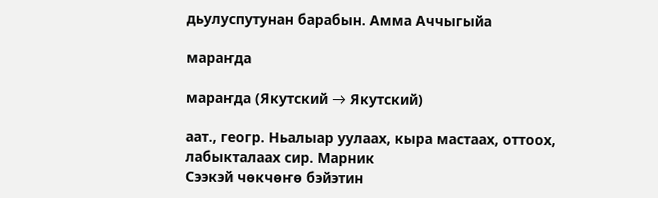дьулуспутунан барабын. Амма Аччыгыйа

мараҥда

мараҥда (Якутский → Якутский)

аат., геогр. Ньалыар уулаах, кыра мастаах, оттоох, лабыкталаах сир. Марник
Сээкэй чөкчөҥө бэйэтин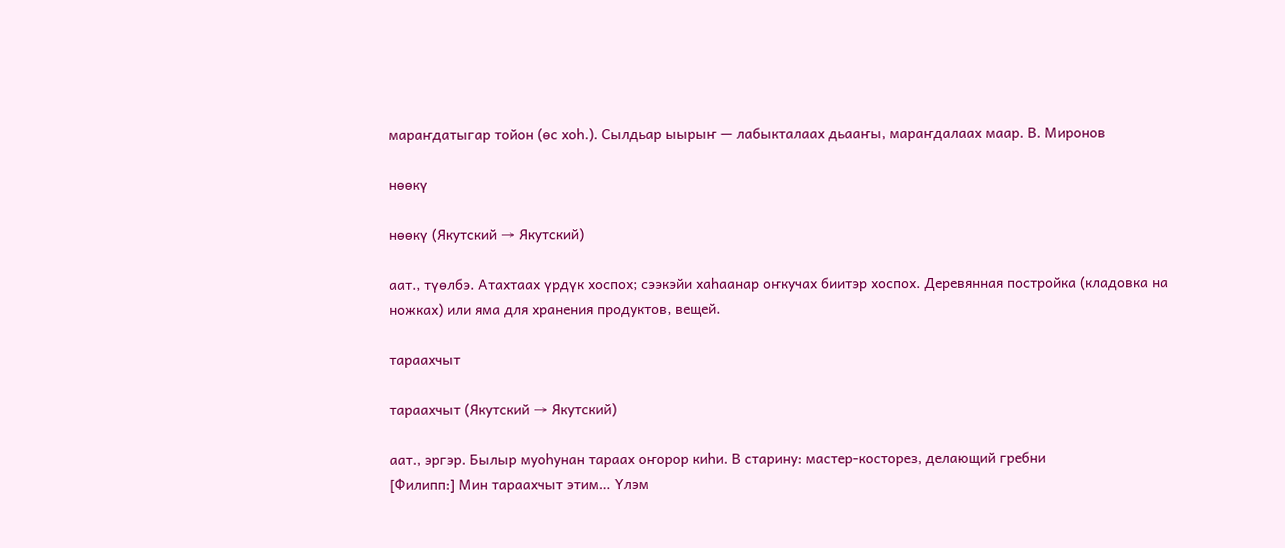мараҥдатыгар тойон (өс хоһ.). Сылдьар ыырыҥ — лабыкталаах дьааҥы, мараҥдалаах маар. В. Миронов

нөөкү

нөөкү (Якутский → Якутский)

аат., түөлбэ. Атахтаах үрдүк хоспох; сээкэйи хаһаанар оҥкучах биитэр хоспох. Деревянная постройка (кладовка на ножках) или яма для хранения продуктов, вещей.

тараахчыт

тараахчыт (Якутский → Якутский)

аат., эргэр. Былыр муоһунан тараах оҥорор киһи. В старину: мастер-косторез, делающий гребни
[Филипп:] Мин тараахчыт этим… Үлэм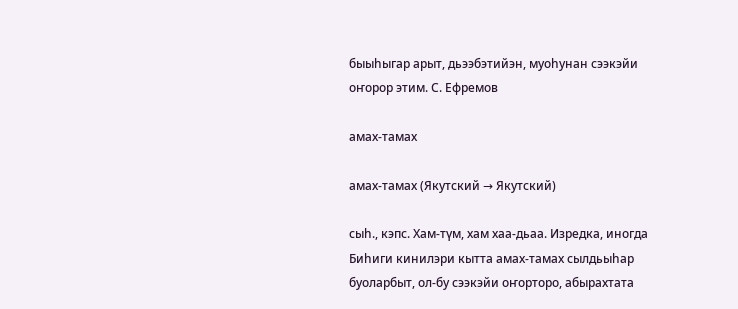быыһыгар арыт, дьээбэтийэн, муоһунан сээкэйи оҥорор этим. С. Ефремов

амах-тамах

амах-тамах (Якутский → Якутский)

сыһ., кэпс. Хам-түм, хам хаа-дьаа. Изредка, иногда
Биһиги кинилэри кытта амах-тамах сылдьыһар буоларбыт, ол-бу сээкэйи оҥорторо, абырахтата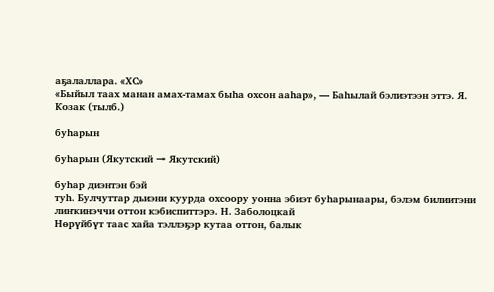аҕалаллара. «ХС»
«Быйыл таах манан амах-тамах быһа охсон ааһар», — Баһылай бэлиэтээн эттэ. Я. Козак (тылб.)

буһарын

буһарын (Якутский → Якутский)

буһар диэнтэн бэй
туһ. Булчуттар дьиэни куурда охсоору уонна эбиэт буһарынаары, бэлэм билиитэни лиҥкинэччи оттон кэбиспиттэрэ. Н. Заболоцкай
Нөрүйбүт таас хайа тэллэҕэр кутаа оттон, балык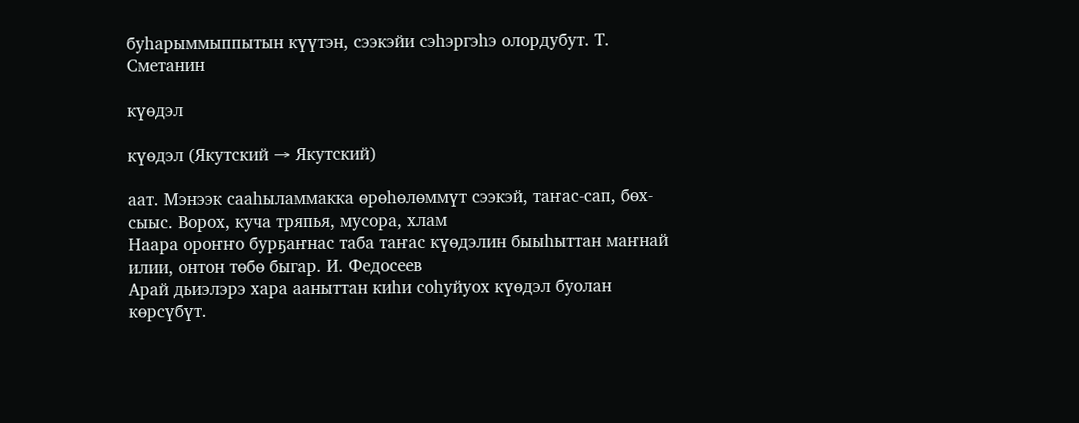буһарыммыппытын күүтэн, сээкэйи сэһэргэһэ олордубут. Т. Сметанин

күөдэл

күөдэл (Якутский → Якутский)

аат. Мэнээк сааһыламмакка өрөһөлөммүт сээкэй, таҥас-сап, бөх-сыыс. Ворох, куча тряпья, мусора, хлам
Наара ороҥҥо бурҕаҥнас таба таҥас күөдэлин быыһыттан маҥнай илии, онтон төбө быгар. И. Федосеев
Арай дьиэлэрэ хара ааныттан киһи соһуйуох күөдэл буолан көрсүбүт.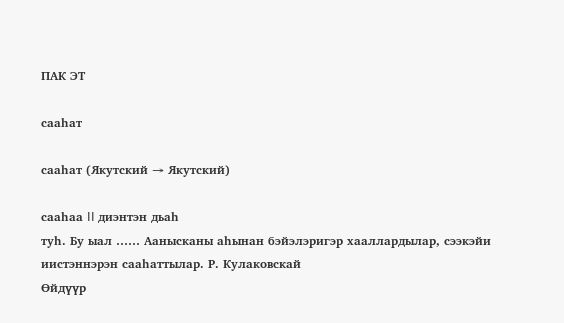ПАК ЭТ

сааһат

сааһат (Якутский → Якутский)

сааһаа II диэнтэн дьаһ
туһ. Бу ыал …… Аанысканы аһынан бэйэлэригэр хааллардылар, сээкэйи иистэннэрэн сааһаттылар. Р. Кулаковскай
Өйдүүр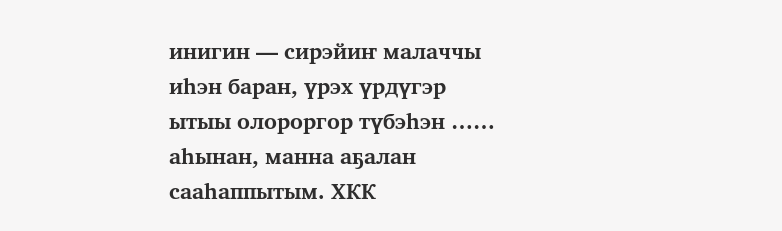инигин — сирэйиҥ малаччы иһэн баран, үрэх үрдүгэр ытыы олороргор түбэһэн …… аһынан, манна аҕалан сааһаппытым. ХКК